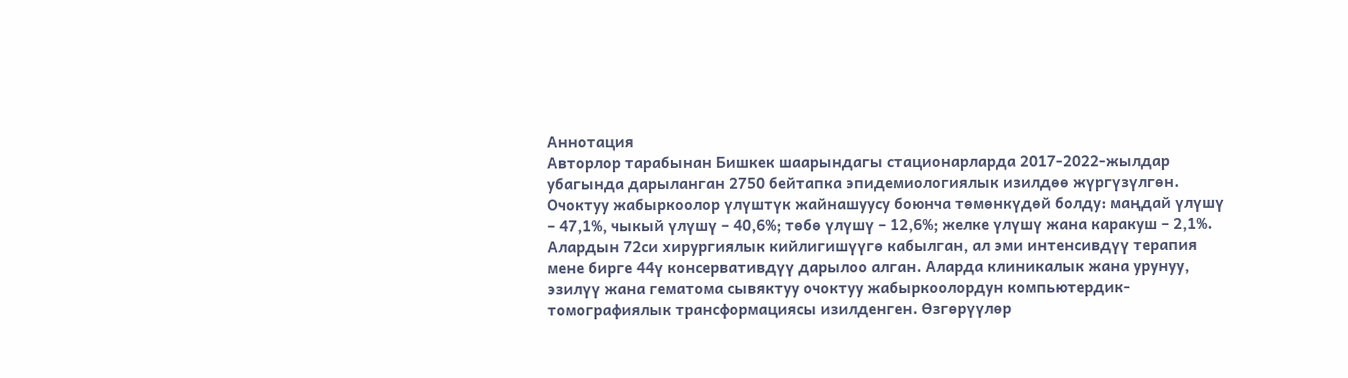Аннотация
Авторлор тарабынан Бишкек шаарындагы стационарларда 2017-2022-жылдар убагында дарыланган 2750 бейтапка эпидемиологиялык изилдөө жүргүзүлгөн. Очоктуу жабыркоолор үлүштүк жайнашуусу боюнча төмөнкүдөй болду: маңдай үлүшү – 47,1%, чыкый үлүшү – 40,6%; төбө үлүшү – 12,6%; желке үлүшү жана каракуш – 2,1%. Алардын 72си хирургиялык кийлигишүүгө кабылган, ал эми интенсивдүү терапия мене бирге 44ү консервативдүү дарылоо алган. Аларда клиникалык жана урунуу, эзилүү жана гематома сывяктуу очоктуу жабыркоолордун компьютердик-томографиялык трансформациясы изилденген. Өзгөрүүлөр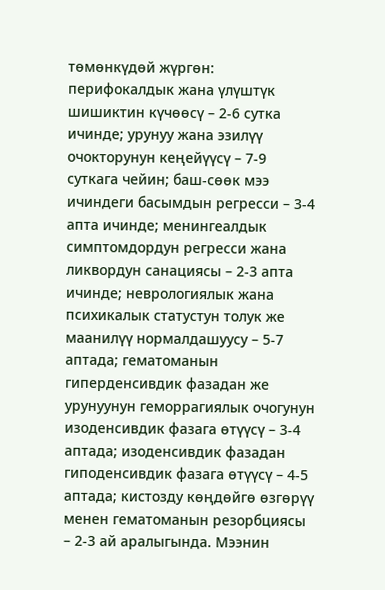төмөнкүдөй жүргөн: перифокалдык жана үлүштүк шишиктин күчөөсү – 2-6 сутка ичинде; урунуу жана эзилүү очокторунун кеңейүүсү – 7-9 суткага чейин; баш-сөөк мээ ичиндеги басымдын регресси – 3-4 апта ичинде; менингеалдык симптомдордун регресси жана ликвордун санациясы – 2-3 апта ичинде; неврологиялык жана психикалык статустун толук же маанилүү нормалдашуусу – 5-7 аптада; гематоманын гиперденсивдик фазадан же урунуунун геморрагиялык очогунун изоденсивдик фазага өтүүсү – 3-4 аптада; изоденсивдик фазадан гиподенсивдик фазага өтүүсү – 4-5 аптада; кистозду көңдөйгө өзгөрүү менен гематоманын резорбциясы – 2-3 ай аралыгында. Мээнин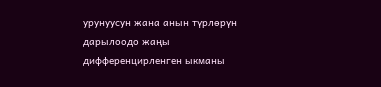урунуусун жана анын түрлөрүн дарылоодо жаңы дифференцирленген ыкманы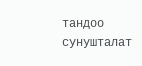тандоо сунушталат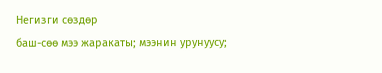Негизги сөздөр
баш-сөө мээ жаракаты; мээнин урунуусу;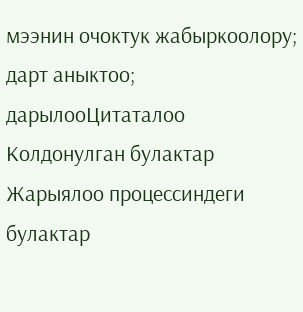мээнин очоктук жабыркоолору; дарт аныктоо; дарылооЦитаталоо
Колдонулган булактар
Жарыялоо процессиндеги булактар